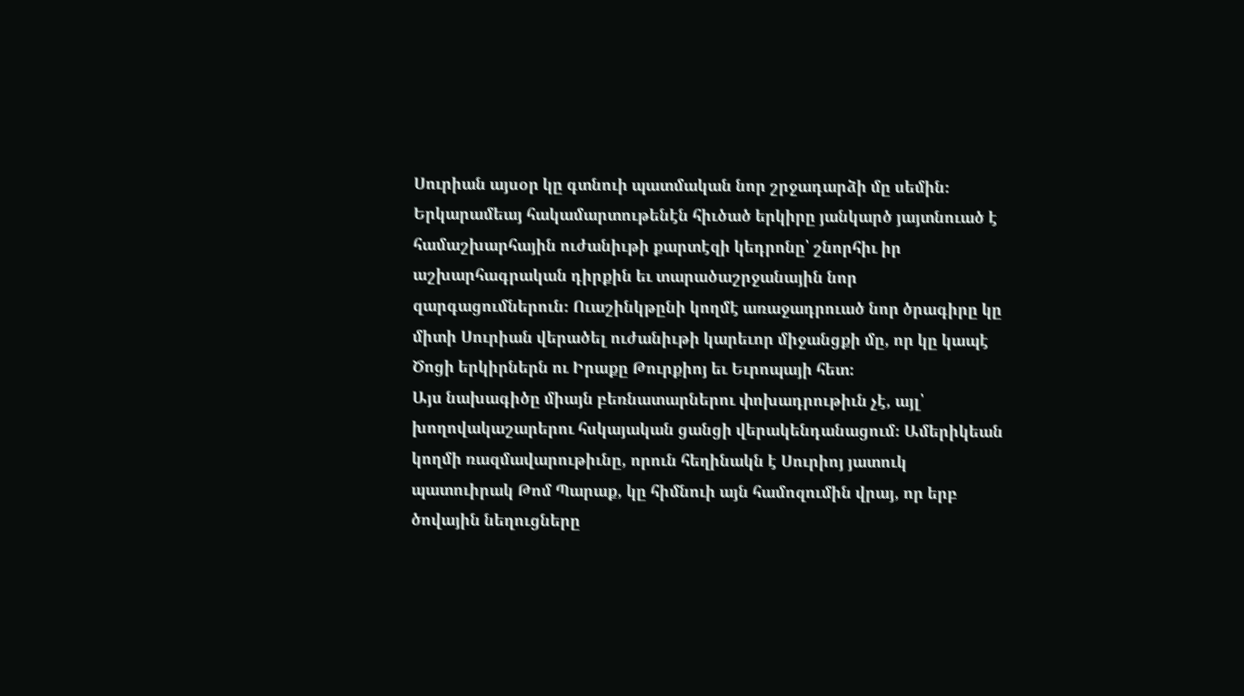Սուրիան այսօր կը գտնուի պատմական նոր շրջադարձի մը սեմին։ Երկարամեայ հակամարտութենէն հիւծած երկիրը յանկարծ յայտնուած է համաշխարհային ուժանիւթի քարտէզի կեդրոնը՝ շնորհիւ իր աշխարհագրական դիրքին եւ տարածաշրջանային նոր զարգացումներուն։ Ուաշինկթընի կողմէ առաջադրուած նոր ծրագիրը կը միտի Սուրիան վերածել ուժանիւթի կարեւոր միջանցքի մը, որ կը կապէ Ծոցի երկիրներն ու Իրաքը Թուրքիոյ եւ Եւրոպայի հետ։
Այս նախագիծը միայն բեռնատարներու փոխադրութիւն չէ, այլ՝ խողովակաշարերու հսկայական ցանցի վերակենդանացում։ Ամերիկեան կողմի ռազմավարութիւնը, որուն հեղինակն է Սուրիոյ յատուկ պատուիրակ Թոմ Պարաք, կը հիմնուի այն համոզումին վրայ, որ երբ ծովային նեղուցները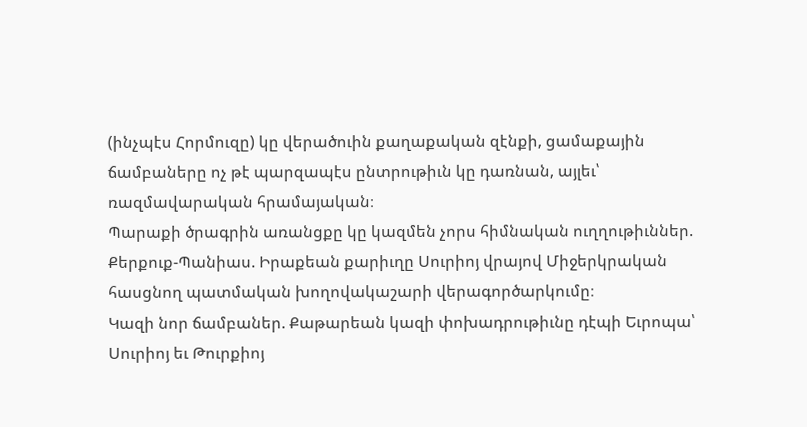(ինչպէս Հորմուզը) կը վերածուին քաղաքական զէնքի, ցամաքային ճամբաները ոչ թէ պարզապէս ընտրութիւն կը դառնան, այլեւ՝ ռազմավարական հրամայական։
Պարաքի ծրագրին առանցքը կը կազմեն չորս հիմնական ուղղութիւններ.
Քերքուք-Պանիաս. Իրաքեան քարիւղը Սուրիոյ վրայով Միջերկրական հասցնող պատմական խողովակաշարի վերագործարկումը։
Կազի նոր ճամբաներ. Քաթարեան կազի փոխադրութիւնը դէպի Եւրոպա՝ Սուրիոյ եւ Թուրքիոյ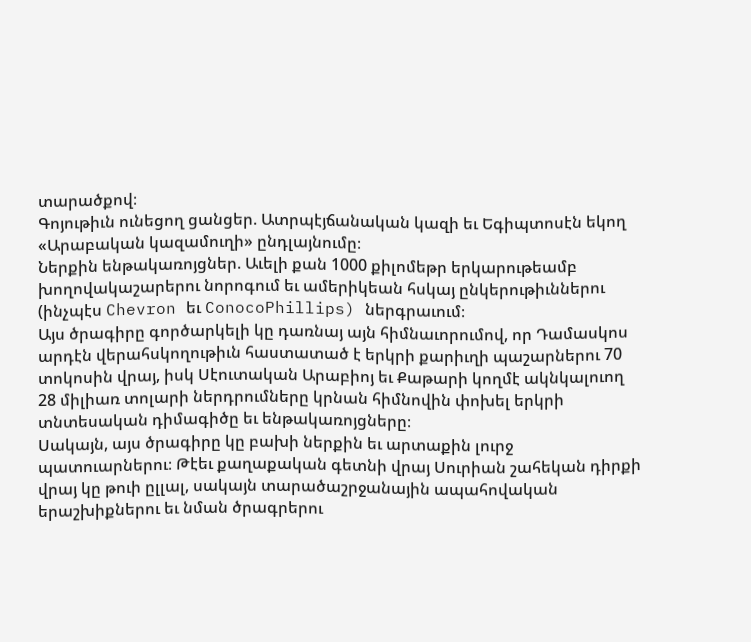տարածքով։
Գոյութիւն ունեցող ցանցեր. Ատրպէյճանական կազի եւ Եգիպտոսէն եկող «Արաբական կազամուղի» ընդլայնումը։
Ներքին ենթակառոյցներ. Աւելի քան 1000 քիլոմեթր երկարութեամբ խողովակաշարերու նորոգում եւ ամերիկեան հսկայ ընկերութիւններու (ինչպէս Chevron եւ ConocoPhillips) ներգրաւում։
Այս ծրագիրը գործարկելի կը դառնայ այն հիմնաւորումով, որ Դամասկոս արդէն վերահսկողութիւն հաստատած է երկրի քարիւղի պաշարներու 70 տոկոսին վրայ, իսկ Սէուտական Արաբիոյ եւ Քաթարի կողմէ ակնկալուող 28 միլիառ տոլարի ներդրումները կրնան հիմնովին փոխել երկրի տնտեսական դիմագիծը եւ ենթակառոյցները։
Սակայն, այս ծրագիրը կը բախի ներքին եւ արտաքին լուրջ պատուարներու։ Թէեւ քաղաքական գետնի վրայ Սուրիան շահեկան դիրքի վրայ կը թուի ըլլալ, սակայն տարածաշրջանային ապահովական երաշխիքներու եւ նման ծրագրերու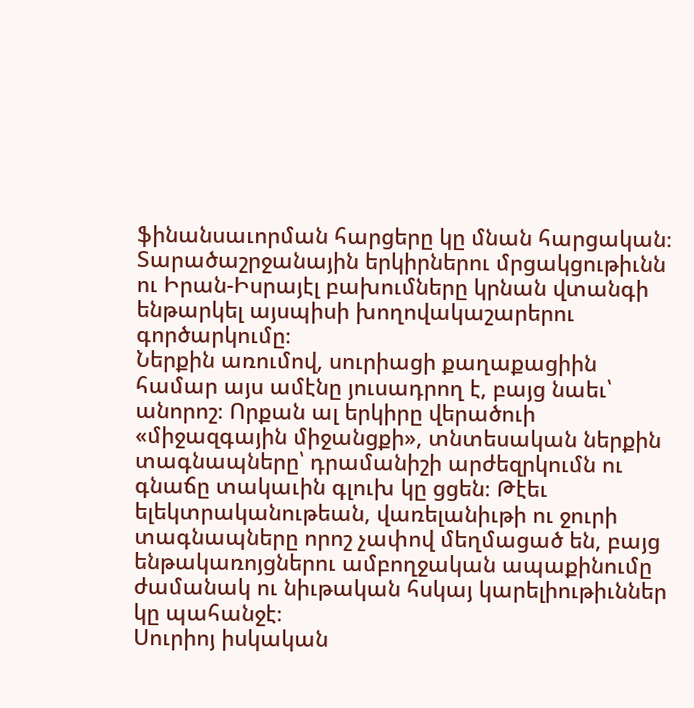ֆինանսաւորման հարցերը կը մնան հարցական։ Տարածաշրջանային երկիրներու մրցակցութիւնն ու Իրան-Իսրայէլ բախումները կրնան վտանգի ենթարկել այսպիսի խողովակաշարերու գործարկումը։
Ներքին առումով, սուրիացի քաղաքացիին համար այս ամէնը յուսադրող է, բայց նաեւ՝ անորոշ։ Որքան ալ երկիրը վերածուի «միջազգային միջանցքի», տնտեսական ներքին տագնապները՝ դրամանիշի արժեզրկումն ու գնաճը տակաւին գլուխ կը ցցեն։ Թէեւ ելեկտրականութեան, վառելանիւթի ու ջուրի տագնապները որոշ չափով մեղմացած են, բայց ենթակառոյցներու ամբողջական ապաքինումը ժամանակ ու նիւթական հսկայ կարելիութիւններ կը պահանջէ։
Սուրիոյ իսկական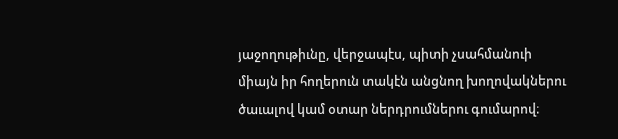յաջողութիւնը, վերջապէս, պիտի չսահմանուի միայն իր հողերուն տակէն անցնող խողովակներու ծաւալով կամ օտար ներդրումներու գումարով։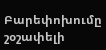Բարեփոխումը շօշափելի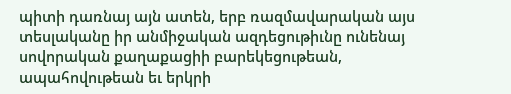պիտի դառնայ այն ատեն, երբ ռազմավարական այս տեսլականը իր անմիջական ազդեցութիւնը ունենայ սովորական քաղաքացիի բարեկեցութեան, ապահովութեան եւ երկրի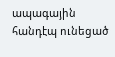ապագային հանդէպ ունեցած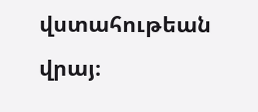վստահութեան վրայ։